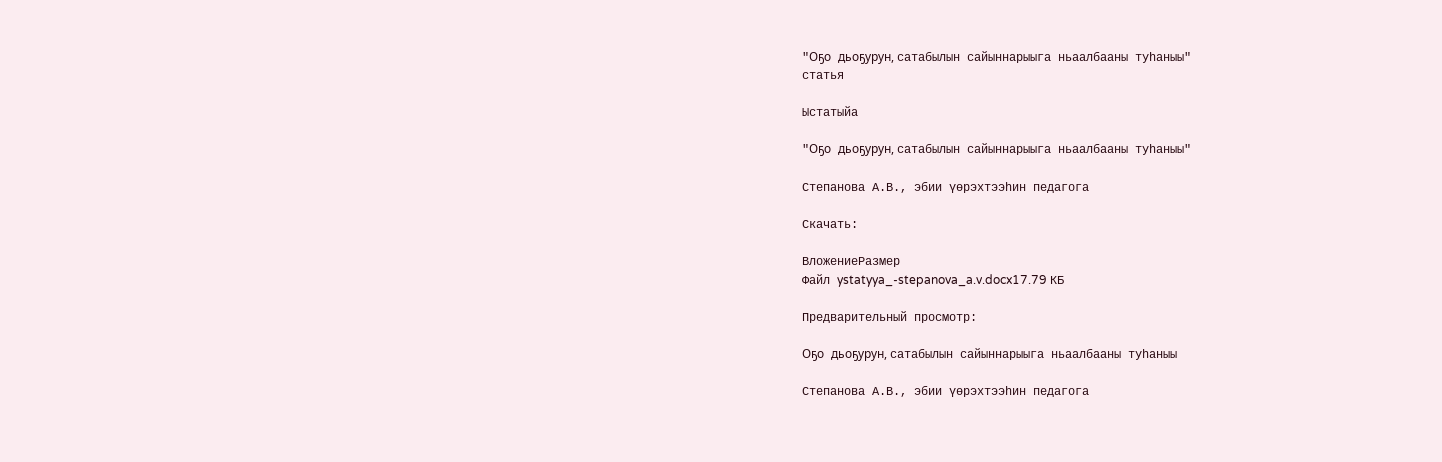"Оҕо дьоҕурун, сатабылын сайыннарыыга ньаалбааны туһаныы"
статья

Ыстатыйа

"Оҕо дьоҕурун, сатабылын сайыннарыыга ньаалбааны туһаныы"

Степанова А.В., эбии үөрэхтээһин педагога

Скачать:

ВложениеРазмер
Файл ystatyya_-stepanova_a.v.docx17.79 КБ

Предварительный просмотр:

Оҕо дьоҕурун, сатабылын сайыннарыыга ньаалбааны туһаныы

Степанова А.В., эбии үөрэхтээһин педагога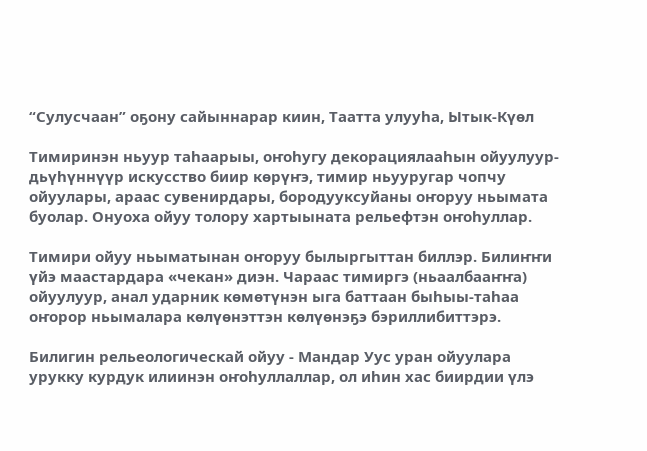“Сулусчаан” оҕону сайыннарар киин, Таатта улууһа, Ытык-Күөл

Тимиринэн ньуур таһаарыы, оҥоһугу декорациялааһын ойуулуур-дьүһүннүүр искусство биир көрүҥэ, тимир ньууругар чопчу ойуулары, араас сувенирдары, бородууксуйаны оҥоруу ньымата буолар. Онуоха ойуу толору хартыыната рельефтэн оҥоһуллар.

Тимири ойуу ньыматынан оҥоруу былыргыттан биллэр. Билиҥҥи үйэ маастардара «чекан» диэн. Чараас тимиргэ (ньаалбааҥҥа) ойуулуур, анал ударник көмөтүнэн ыга баттаан быһыы-таһаа оҥорор ньымалара көлүөнэттэн көлүөнэҕэ бэриллибиттэрэ.

Билигин рельеологическай ойуу - Мандар Уус уран ойуулара урукку курдук илиинэн оҥоһуллаллар, ол иһин хас биирдии үлэ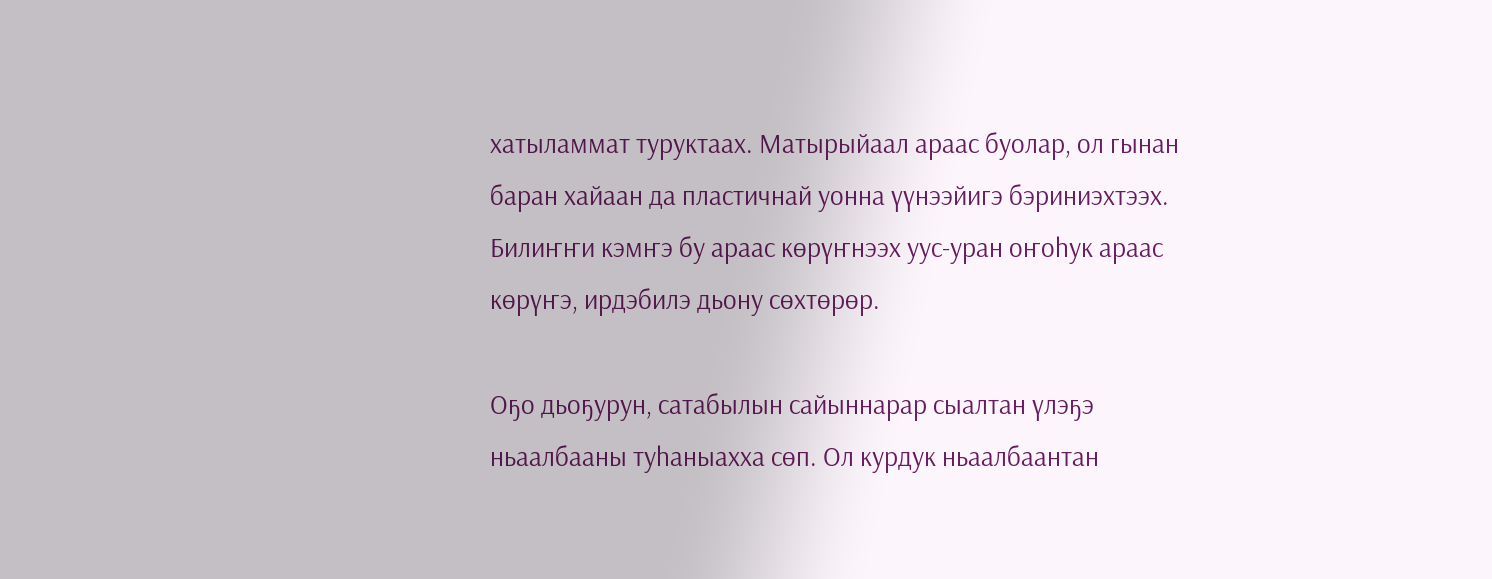хатыламмат туруктаах. Матырыйаал араас буолар, ол гынан баран хайаан да пластичнай уонна үүнээйигэ бэриниэхтээх. Билиҥҥи кэмҥэ бу араас көрүҥнээх уус-уран оҥоһук араас көрүҥэ, ирдэбилэ дьону сөхтөрөр.

Оҕо дьоҕурун, сатабылын сайыннарар сыалтан үлэҕэ ньаалбааны туһаныахха сөп. Ол курдук ньаалбаантан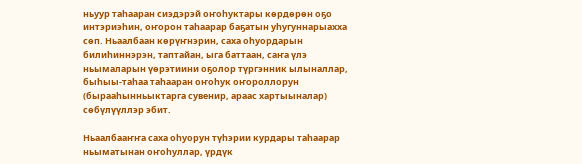ньуур таһааран сиэдэрэй оҥоһуктары көрдөрөн оҕо интэриэһин, оҥорон таһаарар баҕатын уһугуннарыахха сөп. Ньаалбаан көрүҥнэрин, саха оһуордарын билиһиннэрэн, таптайан, ыга баттаан, саҥа үлэ ньымаларын үөрэтиини оҕолор түргэнник ылыналлар, быһыы-таһаа таһааран оҥоһук оҥороллорун (бырааһынньыктарга сувенир, араас хартыыналар) сөбүлүүллэр эбит.

Ньаалбааҥҥа саха оһуорун түһэрии курдары таһаарар ньыматынан оҥоһуллар, үрдүк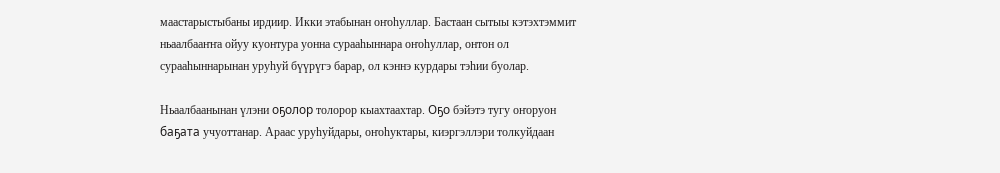маастарыстыбаны ирдиир. Икки этабынан оҥоһуллар. Бастаан сытыы кэтэхтэммит ньаалбааҥҥа ойуу куонтура уонна сурааһыннара оҥоһуллар, онтон ол сурааһыннарынан уруһуй бүүрүгэ барар, ол кэннэ курдары тэһии буолар.

Ньаалбаанынан үлэни оҕолор толорор кыахтаахтар. Оҕо бэйэтэ тугу оҥоруон баҕата учуоттанар. Араас уруһуйдары, оҥоһуктары, киэргэллэри толкуйдаан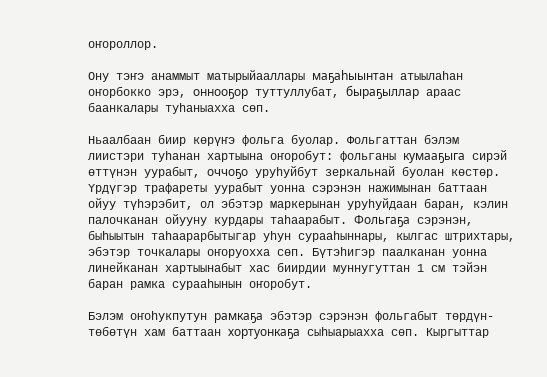оҥороллор.

Ону тэҥэ анаммыт матырыйааллары маҕаһыынтан атыылаһан оҥорбокко эрэ, оннооҕор туттуллубат, быраҕыллар араас баанкалары туһаныахха сөп.

Ньаалбаан биир көрүҥэ фольга буолар. Фольгаттан бэлэм лиистэри туһанан хартыына оҥоробут: фольганы кумааҕыга сирэй өттүнэн уурабыт, оччоҕо уруһуйбут зеркальнай буолан көстөр. Үрдүгэр трафареты уурабыт уонна сэрэнэн нажимынан баттаан ойуу түһэрэбит, ол эбэтэр маркерынан уруһуйдаан баран, кэлин палочканан ойууну курдары таһаарабыт. Фольгаҕа сэрэнэн, быһыытын таһаарарбытыгар уһун сурааһыннары, кылгас штрихтары, эбэтэр точкалары оҥоруохха сөп. Бүтэһигэр паалканан уонна линейканан хартыынабыт хас биирдии муннугуттан 1 см тэйэн баран рамка сурааһынын оҥоробут.

Бэлэм оҥоһукпутун рамкаҕа эбэтэр сэрэнэн фольгабыт төрдүн-төбөтүн хам баттаан хортуонкаҕа сыһыарыахха сөп. Кыргыттар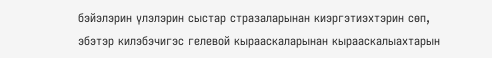бэйэлэрин үлэлэрин сыстар стразаларынан киэргэтиэхтэрин сөп, эбэтэр килэбэчигэс гелевой кырааскаларынан кырааскалыахтарын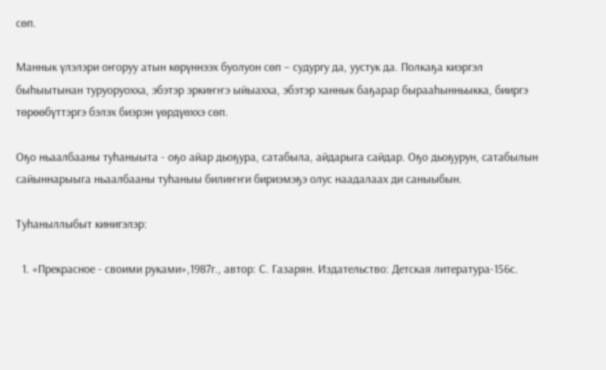сөп.

Маннык үлэлэри оҥоруу атын көрүннээх буолуон сөп – судургу да, уустук да. Полкаҕа киэргэл быһыытынан туруоруохха, эбэтэр эркиҥҥэ ыйыахха, эбэтэр ханнык баҕарар бырааһынньыкка, бииргэ төрөөбүттэргэ бэлэх биэрэн үөрдүөххэ сөп.

Оҕо ньаалбааны туһаныыта - оҕо айар дьоҕура, сатабыла, айдарыга сайдар. Оҕо дьоҕурун, сатабылын сайыннарыыга ньаалбааны туһаныы билиҥҥи бириэмэҕэ олус наадалаах ди саныыбын.

Туһаныллыбыт кинигэлэр:

  1. «Прекрасное - своими руками»,1987г., автор: С. Газарян. Издательство: Детская литература-156с.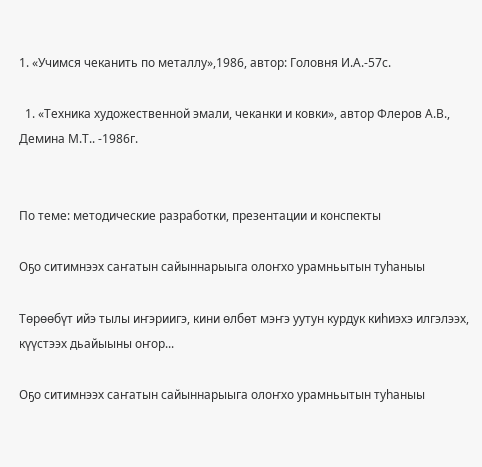1. «Учимся чеканить по металлу»,1986, автор: Головня И.А.-57с.

  1. «Техника художественной эмали, чеканки и ковки», автор Флеров А.В., Демина М.Т.. -1986г.


По теме: методические разработки, презентации и конспекты

Оҕо ситимнээх саҥатын сайыннарыыга олоҥхо урамньытын туһаныы

Төрөөбүт ийэ тылы иҥэриигэ, кини өлбөт мэҥэ уутун курдук киһиэхэ илгэлээх, күүстээх дьайыыны оҥор...

Оҕо ситимнээх саҥатын сайыннарыыга олоҥхо урамньытын туһаныы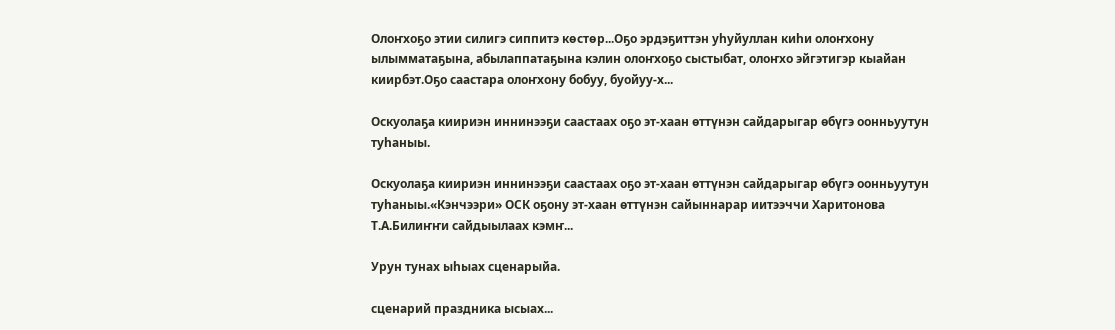Олоҥхоҕо этии силигэ сиппитэ көстөр...Оҕо эрдэҕиттэн уһуйуллан киһи олоҥхону ылымматаҕына, абылаппатаҕына кэлин олоҥхоҕо сыстыбат, олоҥхо эйгэтигэр кыайан киирбэт.Оҕо саастара олоҥхону бобуу, буойуу-х...

Оскуолаҕа киириэн иннинээҕи саастаах оҕо эт-хаан ѳттүнэн сайдарыгар ѳбүгэ оонньуутун туһаныы.

Оскуолаҕа киириэн иннинээҕи саастаах оҕо эт-хаан ѳттүнэн сайдарыгар ѳбүгэ оонньуутун туһаныы.«Кэнчээри» ОСК оҕону эт-хаан ѳттүнэн сайыннарар иитээччи Харитонова Т.А.Билиҥҥи сайдыылаах кэмҥ...

Урун тунах ыhыах сценарыйа.

сценарий праздника ысыах...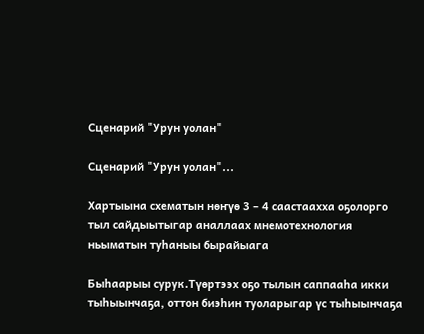Сценарий "Урун уолан"

Сценарий "Урун уолан"...

Хартыына схематын нөҥүө 3 – 4 саастаахха оҕолорго тыл сайдыытыгар аналлаах мнемотехнология ньыматын туһаныы бырайыага

Быһаарыы сурук.Түөртээх оҕо тылын саппааһа икки тыһыынчаҕа, оттон биэһин туоларыгар үс тыһыынчаҕа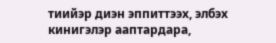тиийэр диэн эппиттээх, элбэх кинигэлэр ааптардара,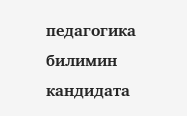педагогика билимин кандидата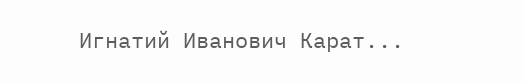Игнатий Иванович Карат...